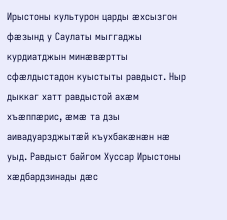Ирыстоны культурон царды æхсызгон фæзынд у Саулаты мыггаджы курдиатджын минæвæртты сфæлдыстадон куыстыты равдыст. Ныр дыккаг хатт равдыстой ахæм хъæппæрис, æмæ та дзы аивадуарзджытæй къухбакæнæн нæ уыд. Равдыст байгом Хуссар Ирыстоны хæдбардзинады дæс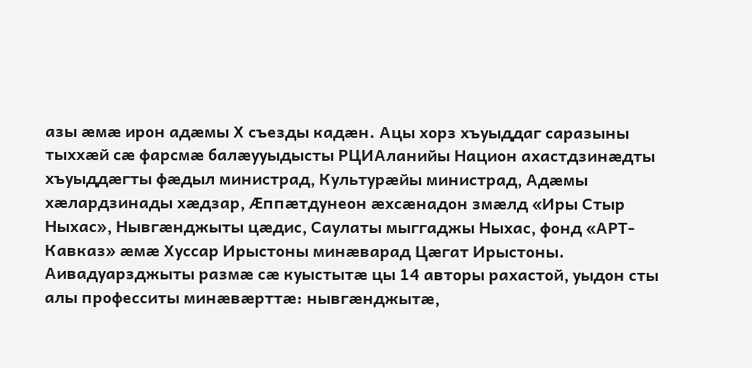азы æмæ ирон адæмы Х съезды кадæн. Ацы хорз хъуыддаг саразыны тыххæй сæ фарсмæ балæууыдысты РЦИАланийы Национ ахастдзинæдты хъуыддæгты фæдыл министрад, Культурæйы министрад, Адæмы хæлардзинады хæдзар, Æппæтдунеон æхсæнадон змæлд «Иры Стыр Ныхас», Нывгæнджыты цæдис, Саулаты мыггаджы Ныхас, фонд «АРТ-Кавказ» æмæ Хуссар Ирыстоны минæварад Цæгат Ирыстоны.
Аивадуарзджыты размæ сæ куыстытæ цы 14 авторы рахастой, уыдон сты алы професситы минæвæрттæ: нывгæнджытæ,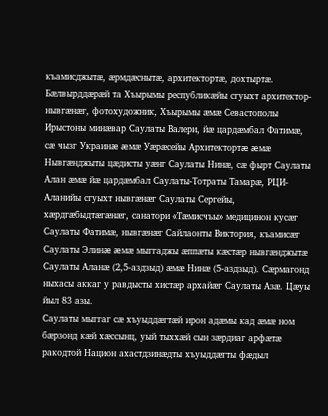къамисджытæ, æрмдæснытæ, архитектортæ, дохтыртæ. Бæлвырддæрæй та Хъырымы республикæйы сгуыхт архитектор-нывгæнæг, фотохудожник, Хъырымы æмæ Севастополы Ирыстоны минæвар Саулаты Валери, йæ цардæмбал Фатимæ, сæ чызг Украинæ æмæ Уæрæсейы Архитектортæ æмæ Нывгæнджыты цæдисты уæнг Саулаты Нинæ, сæ фырт Саулаты Алан æмæ йæ цардæмбал Саулаты-Тотраты Тамарæ, РЦИ-Аланийы сгуыхт нывгæнæг Саулаты Сергейы, хæрдгæбыдтæгæнæг, санатори «Тæмисчъы» медицинон кусæг Саулаты Фатимæ, нывгæнæг Сайлаонты Виктория, къамисæг Саулаты Элинæ æмæ мыггаджы æппæты кæстæр нывгæнджытæ Саулаты Аланæ (2,5-аздзыд) æмæ Нинæ (5-аздзыд). Сæрмагонд ныхасы аккаг у равдысты хистæр архайæг Саулаты Азæ. Цæуы йыл 83 азы.
Саулаты мыггаг сæ хъуыддæгтæй ирон адæмы кад æмæ ном бæрзонд кæй хæссынц, уый тыххæй сын зæрдиаг арфæтæ ракодтой Национ ахастдзинæдты хъуыддæгты фæдыл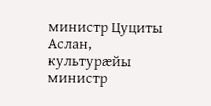министр Цуциты Аслан, культурæйы министр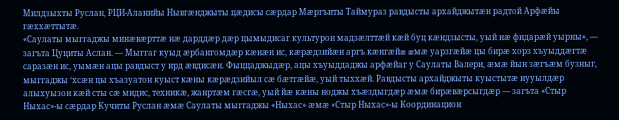Милдзыхты Руслан, РЦИ-Аланийы Нывгæнджыты цæдисы сæрдар Мæргъиты Таймураз равдысты архайджытæн радтой Арфæйы гæххæттытæ.
«Саулаты мыггаджы минæвæрттæ нæ дарддæр дæр цымыдисаг культурон мадзæлттæй кæй буц кæндзысты, уый нæ фидарæй уырны», — загъта Цуциты Аслан. — Мыггаг куыд æрбангомдæр кæнæн ис, кæрæдзийæн аргъ кæнгæйæ æмæ уарзгæйæ цы бирæ хорз хъуыддæгтæ саразæн ис, уымæн ацы равдыст у ирд æвдисæн. Фыццаджыдæр, ацы хъуыддаджы арфæйаг у Саулаты Валери, æмæ йын зæгъæм бузныг, мыггаджы ‘хсæн цы хъазуатон куыст кæны кæрæдзийыл сæ бæтгæйæ, уый тыххæй. Равдысты архайджыты куыстытæ иууылдæр алыхуызон кæй сты сæ мидис, техникæ, жанртæм гæсгæ, уый йæ кæны ноджы хъæздыгдæр æмæ бирæвæрсыгдæр — загъта «Стыр Ныхас»-ы сæрдар Кучиты Руслан æмæ Саулаты мыггаджы «Ныхас» æмæ «Стыр Ныхас»-ы Координацион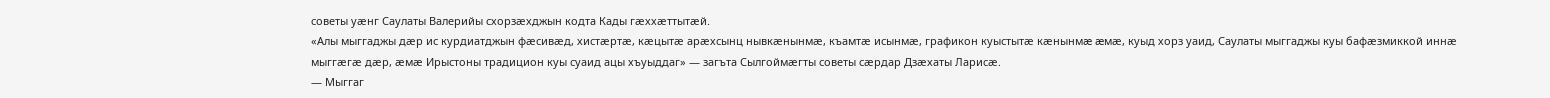советы уæнг Саулаты Валерийы схорзæхджын кодта Кады гæххæттытæй.
«Алы мыггаджы дæр ис курдиатджын фæсивæд, хистæртæ, кæцытæ арæхсынц нывкæнынмæ, къамтæ исынмæ, графикон куыстытæ кæнынмæ æмæ, куыд хорз уаид, Саулаты мыггаджы куы бафæзмиккой иннæ мыггæгæ дæр, æмæ Ирыстоны традицион куы суаид ацы хъуыддаг» — загъта Сылгоймæгты советы сæрдар Дзæхаты Ларисæ.
— Мыггаг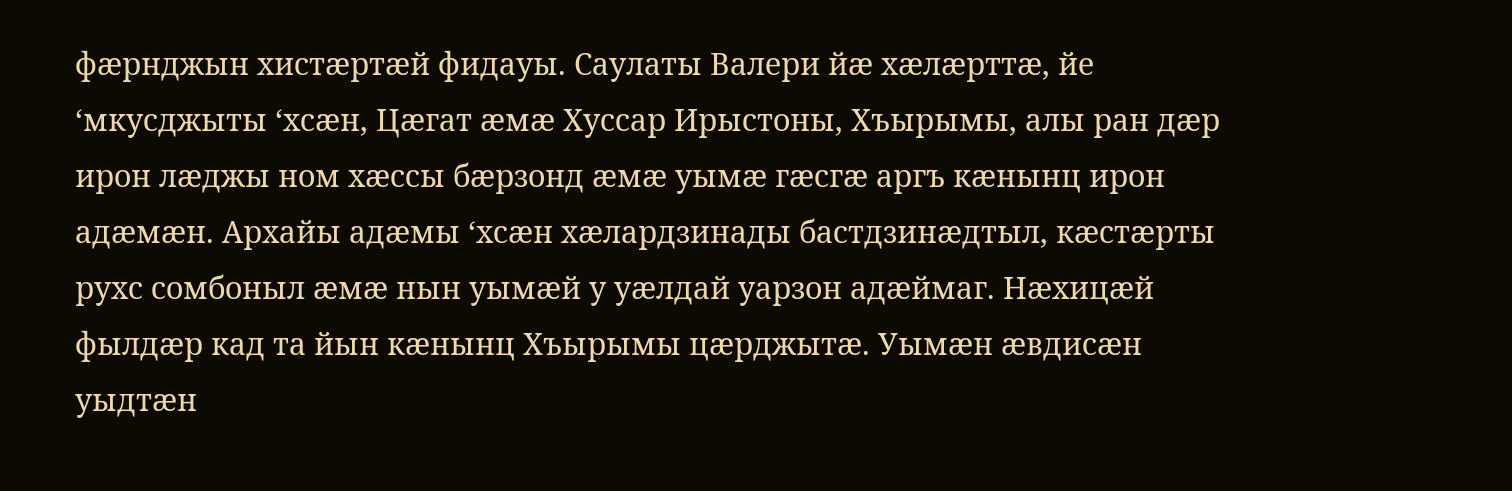фæрнджын хистæртæй фидауы. Саулаты Валери йæ хæлæрттæ, йе ‘мкусджыты ‘хсæн, Цæгат æмæ Хуссар Ирыстоны, Хъырымы, алы ран дæр ирон лæджы ном хæссы бæрзонд æмæ уымæ гæсгæ аргъ кæнынц ирон адæмæн. Архайы адæмы ‘хсæн хæлардзинады бастдзинæдтыл, кæстæрты рухс сомбоныл æмæ нын уымæй у уæлдай уарзон адæймаг. Нæхицæй фылдæр кад та йын кæнынц Хъырымы цæрджытæ. Уымæн æвдисæн уыдтæн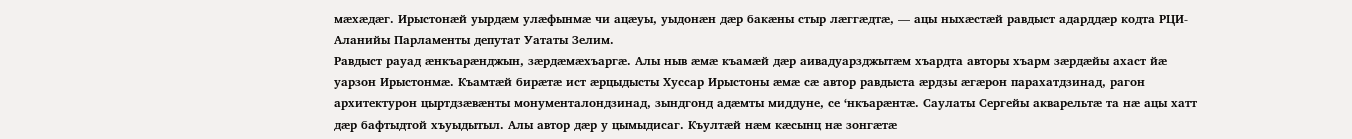мæхæдæг. Ирыстонæй уырдæм улæфынмæ чи ацæуы, уыдонæн дæр бакæны стыр лæггæдтæ, — ацы ныхæстæй равдыст адарддæр кодта РЦИ-Аланийы Парламенты депутат Уататы Зелим.
Равдыст рауад æнкъарæнджын, зæрдæмæхъаргæ. Алы ныв æмæ къамæй дæр аивадуарзджытæм хъардта авторы хъарм зæрдæйы ахаст йæ уарзон Ирыстонмæ. Къамтæй бирæтæ ист æрцыдысты Хуссар Ирыстоны æмæ сæ автор равдыста æрдзы æгæрон парахатдзинад, рагон архитектурон цыртдзæвæнты монументалондзинад, зындгонд адæмты миддуне, се ‘нкъарæнтæ. Саулаты Сергейы акварельтæ та нæ ацы хатт дæр бафтыдтой хъуыдытыл. Алы автор дæр у цымыдисаг. Къултæй нæм кæсынц нæ зонгæтæ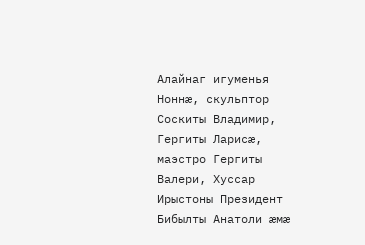Алайнаг игуменья Ноннæ, скульптор Соскиты Владимир, Гергиты Ларисæ, маэстро Гергиты Валери, Хуссар Ирыстоны Президент Бибылты Анатоли æмæ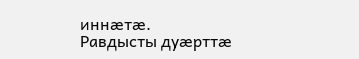иннæтæ.
Равдысты дуæрттæ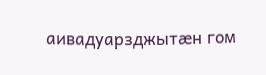аивадуарзджытæн гом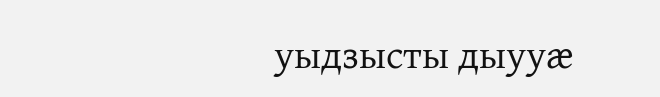уыдзысты дыууæ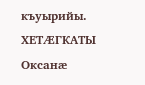къуырийы.
ХЕТÆГКАТЫ Оксанæ